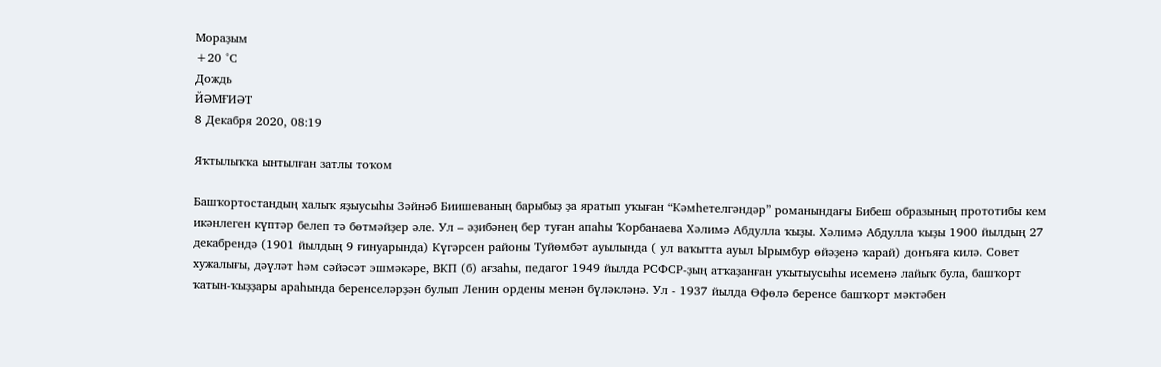Мораҙым
+20 °С
Дождь
ЙӘМҒИӘТ
8 Декабря 2020, 08:19

Яҡтылыҡҡа ынтылған затлы тоҡом

Башҡортостандың халыҡ яҙыусыһы Зәйнәб Биишеваның барыбыҙ ҙа яратып уҡыған “Кәмһетелгәндәр” романындағы Бибеш образының прототибы кем икәнлеген күптәр белеп тә бөтмәйҙер әле. Ул – әҙибәнең бер туған апаһы Ҡорбанаева Хәлимә Абдулла ҡыҙы. Хәлимә Абдулла ҡыҙы 1900 йылдың 27 декабрендә (1901 йылдың 9 ғинуарында) Күгәрсен районы Туйөмбәт ауылында ( ул ваҡытта ауыл Ырымбур өйәҙенә ҡарай) донъяға килә. Совет хужалығы, дәүләт һәм сәйәсәт эшмәкәре, ВКП (б) ағзаһы, педагог 1949 йылда РСФСР-ҙың атҡаҙанған уҡытыусыһы исеменә лайыҡ була, башҡорт ҡатын-ҡыҙҙары араһында беренселәрҙән булып Ленин ордены менән бүләкләнә. Ул - 1937 йылда Өфөлә беренсе башҡорт мәктәбен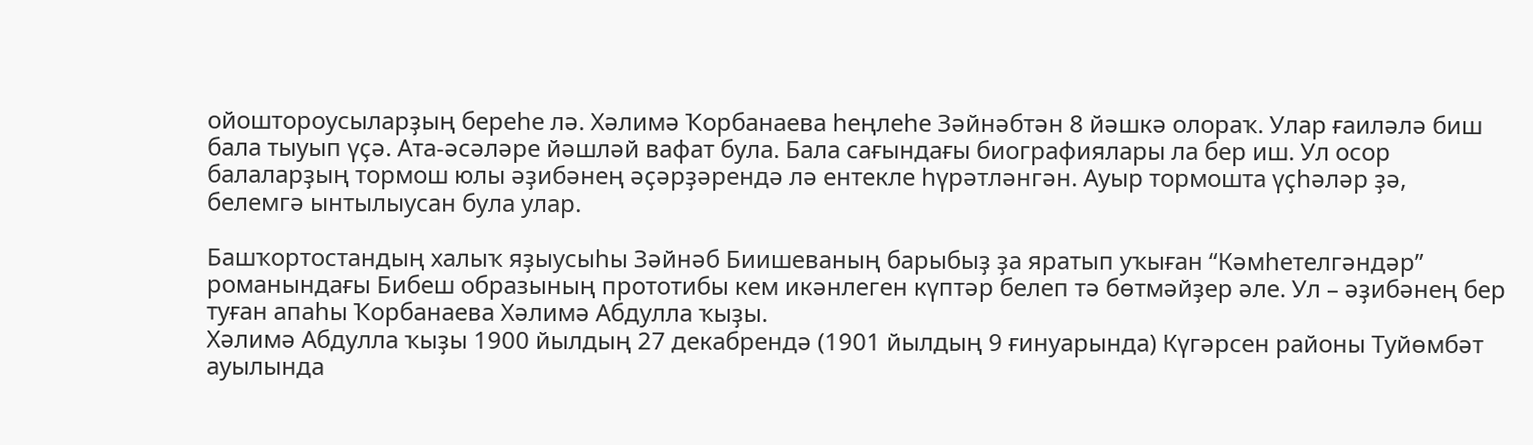ойоштороусыларҙың береһе лә. Хәлимә Ҡорбанаева һеңлеһе Зәйнәбтән 8 йәшкә олораҡ. Улар ғаиләлә биш бала тыуып үҫә. Ата-әсәләре йәшләй вафат була. Бала сағындағы биографиялары ла бер иш. Ул осор балаларҙың тормош юлы әҙибәнең әҫәрҙәрендә лә ентекле һүрәтләнгән. Ауыр тормошта үҫһәләр ҙә, белемгә ынтылыусан була улар.

Башҡортостандың халыҡ яҙыусыһы Зәйнәб Биишеваның барыбыҙ ҙа яратып уҡыған “Кәмһетелгәндәр” романындағы Бибеш образының прототибы кем икәнлеген күптәр белеп тә бөтмәйҙер әле. Ул – әҙибәнең бер туған апаһы Ҡорбанаева Хәлимә Абдулла ҡыҙы.
Хәлимә Абдулла ҡыҙы 1900 йылдың 27 декабрендә (1901 йылдың 9 ғинуарында) Күгәрсен районы Туйөмбәт ауылында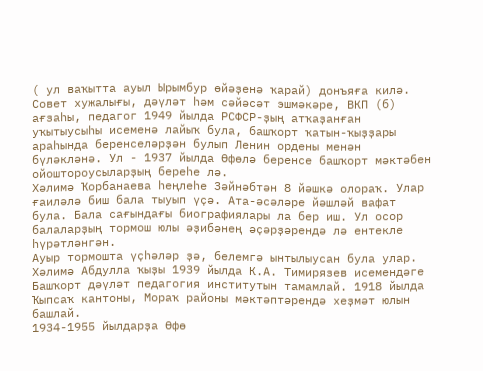( ул ваҡытта ауыл Ырымбур өйәҙенә ҡарай) донъяға килә. Совет хужалығы, дәүләт һәм сәйәсәт эшмәкәре, ВКП (б) ағзаһы, педагог 1949 йылда РСФСР-ҙың атҡаҙанған уҡытыусыһы исеменә лайыҡ була, башҡорт ҡатын-ҡыҙҙары араһында беренселәрҙән булып Ленин ордены менән бүләкләнә. Ул - 1937 йылда Өфөлә беренсе башҡорт мәктәбен ойоштороусыларҙың береһе лә.
Хәлимә Ҡорбанаева һеңлеһе Зәйнәбтән 8 йәшкә олораҡ. Улар ғаиләлә биш бала тыуып үҫә. Ата-әсәләре йәшләй вафат була. Бала сағындағы биографиялары ла бер иш. Ул осор балаларҙың тормош юлы әҙибәнең әҫәрҙәрендә лә ентекле һүрәтләнгән.
Ауыр тормошта үҫһәләр ҙә, белемгә ынтылыусан була улар.
Хәлимә Абдулла ҡыҙы 1939 йылда К.А. Тимирязев исемендәге Башҡорт дәүләт педагогия институтын тамамлай. 1918 йылда Ҡыпсаҡ кантоны, Мораҡ районы мәктәптәрендә хеҙмәт юлын башлай.
1934-1955 йылдарҙа Өфө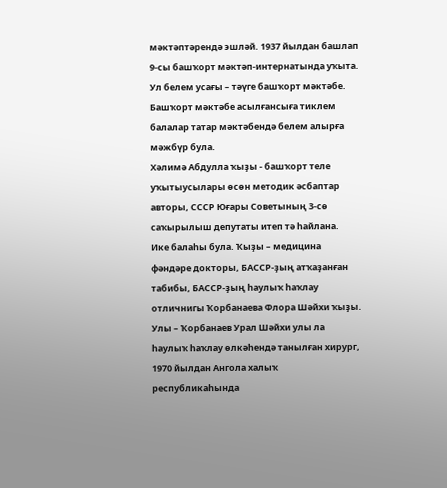мәктәптәрендә эшләй. 1937 йылдан башлап 9-сы башҡорт мәктәп-интернатында уҡыта. Ул белем усағы – тәүге башҡорт мәктәбе. Башҡорт мәктәбе асылғансыға тиклем балалар татар мәктәбендә белем алырға мәжбүр була.
Хәлимә Абдулла ҡыҙы - башҡорт теле уҡытыусылары өсөн методик әсбаптар авторы, СССР Юғары Советының 3-сө саҡырылыш депутаты итеп тә һайлана.
Ике балаһы була. Ҡыҙы – медицина фәндәре докторы, БАССР-ҙың атҡаҙанған табибы, БАССР-ҙың һаулыҡ һаҡлау отличнигы Ҡорбанаева Флора Шәйхи ҡыҙы.
Улы – Ҡорбанаев Урал Шәйхи улы ла һаулыҡ һаҡлау өлкәһендә танылған хирург, 1970 йылдан Ангола халыҡ республикаһында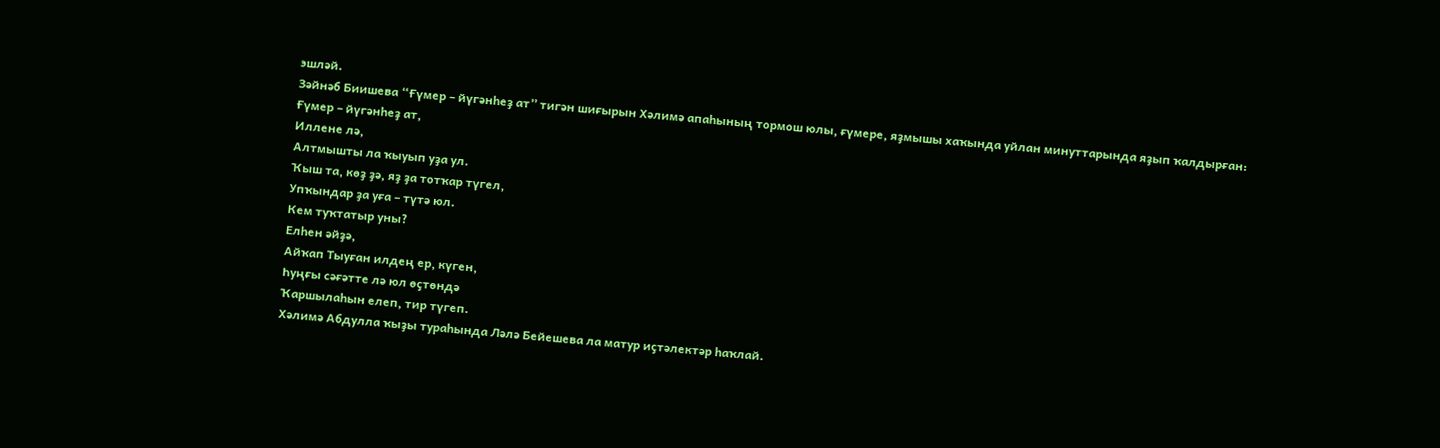эшләй.
Зәйнәб Биишева “Ғүмер – йүгәнһеҙ ат” тигән шиғырын Хәлимә апаһының тормош юлы, ғүмере, яҙмышы хаҡында уйлан минуттарында яҙып ҡалдырған:
Ғүмер – йүгәнһеҙ ат,
Иллене лә,
Алтмышты ла ҡыуып уҙа ул.
Ҡыш та, көҙ ҙә, яҙ ҙа тотҡар түгел,
Упҡындар ҙа уға – түтә юл.
Кем туҡтатыр уны?
Елһен әйҙә,
Айҡап Тыуған илдең ер, күген,
Һуңғы сәғәтте лә юл өҫтөндә
Ҡаршылаһын елеп, тир түгеп.
Хәлимә Абдулла ҡыҙы тураһында Ләлә Бейешева ла матур иҫтәлектәр һаҡлай.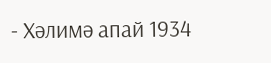- Хәлимә апай 1934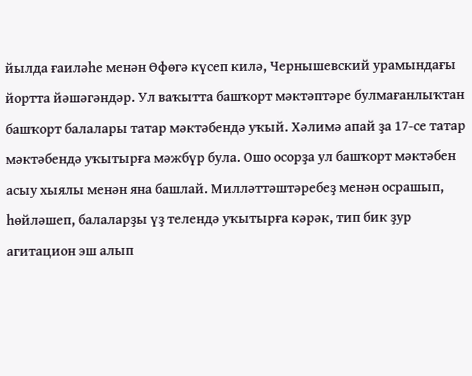йылда ғаиләһе менән Өфөгә күсеп килә, Чернышевский урамындағы йортта йәшәгәндәр. Ул ваҡытта башҡорт мәктәптәре булмағанлыҡтан башҡорт балалары татар мәктәбендә уҡый. Хәлимә апай ҙа 17-се татар мәктәбендә уҡытырға мәжбүр була. Ошо осорҙа ул башҡорт мәктәбен асыу хыялы менән яна башлай. Милләттәштәребеҙ менән осрашып, һөйләшеп, балаларҙы үҙ телендә уҡытырға кәрәк, тип бик ҙур агитацион эш алып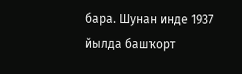бара. Шунан инде 1937 йылда башҡорт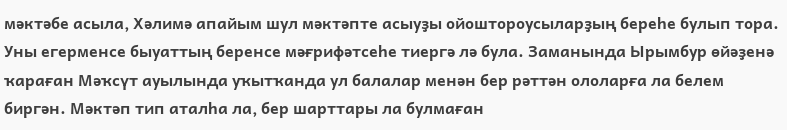мәктәбе асыла, Хәлимә апайым шул мәктәпте асыуҙы ойоштороусыларҙың береһе булып тора. Уны егерменсе быуаттың беренсе мәғрифәтсеһе тиергә лә була. Заманында Ырымбур өйәҙенә ҡараған Мәҡсүт ауылында уҡытҡанда ул балалар менән бер рәттән ололарға ла белем биргән. Мәктәп тип аталһа ла, бер шарттары ла булмаған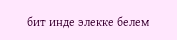бит инде элекке белем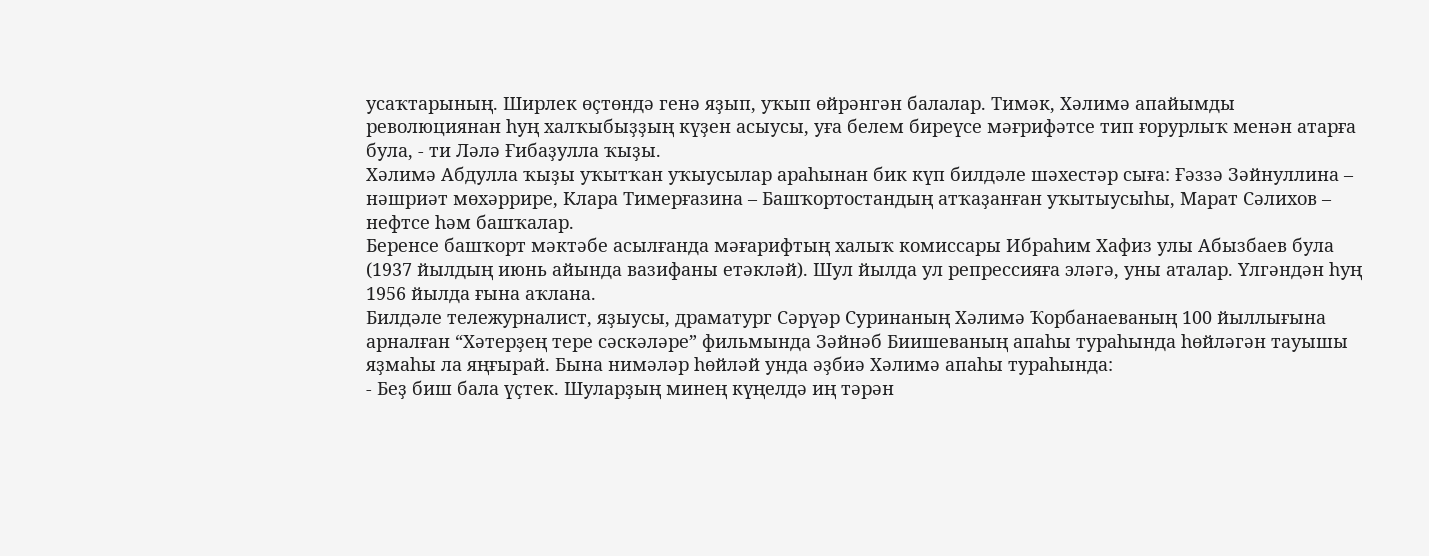усаҡтарының. Ширлек өҫтөндә генә яҙып, уҡып өйрәнгән балалар. Тимәк, Хәлимә апайымды революциянан һуң халҡыбыҙҙың күҙен асыусы, уға белем биреүсе мәғрифәтсе тип ғорурлыҡ менән атарға була, - ти Ләлә Ғибаҙулла ҡыҙы.
Хәлимә Абдулла ҡыҙы уҡытҡан уҡыусылар араһынан бик күп билдәле шәхестәр сыға: Ғәззә Зәйнуллина – нәшриәт мөхәррире, Клара Тимерғазина – Башҡортостандың атҡаҙанған уҡытыусыһы, Марат Сәлихов – нефтсе һәм башҡалар.
Беренсе башҡорт мәктәбе асылғанда мәғарифтың халыҡ комиссары Ибраһим Хафиз улы Абызбаев була (1937 йылдың июнь айында вазифаны етәкләй). Шул йылда ул репрессияға эләгә, уны аталар. Үлгәндән һуң 1956 йылда ғына аҡлана.
Билдәле тележурналист, яҙыусы, драматург Сәрүәр Суринаның Хәлимә Ҡорбанаеваның 100 йыллығына арналған “Хәтерҙең тере сәскәләре” фильмында Зәйнәб Биишеваның апаһы тураһында һөйләгән тауышы яҙмаһы ла яңғырай. Бына нимәләр һөйләй унда әҙбиә Хәлимә апаһы тураһында:
- Беҙ биш бала үҫтек. Шуларҙың минең күңелдә иң тәрән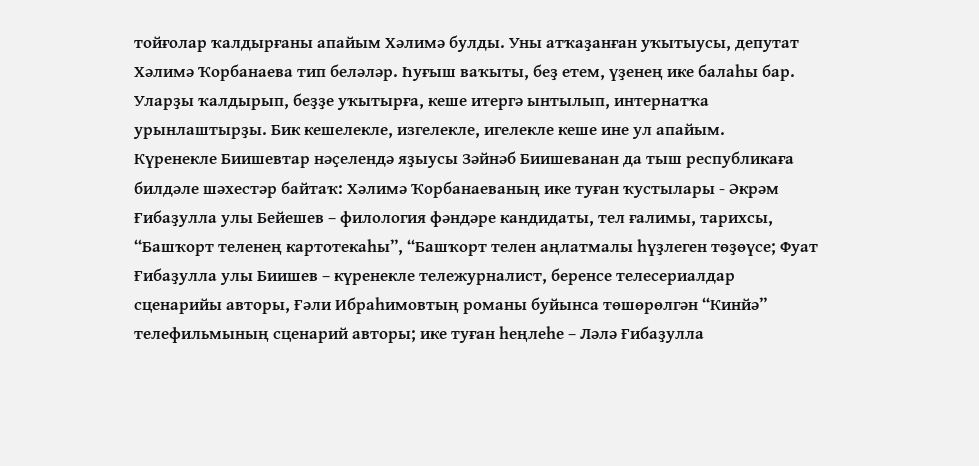тойғолар ҡалдырғаны апайым Хәлимә булды. Уны атҡаҙанған уҡытыусы, депутат Хәлимә Ҡорбанаева тип беләләр. Һуғыш ваҡыты, беҙ етем, үҙенең ике балаһы бар. Уларҙы ҡалдырып, беҙҙе уҡытырға, кеше итергә ынтылып, интернатҡа урынлаштырҙы. Бик кешелекле, изгелекле, игелекле кеше ине ул апайым.
Күренекле Биишевтар нәҫелендә яҙыусы Зәйнәб Биишеванан да тыш республикаға билдәле шәхестәр байтаҡ: Хәлимә Ҡорбанаеваның ике туған ҡустылары - Әкрәм Ғибаҙулла улы Бейешев – филология фәндәре кандидаты, тел ғалимы, тарихсы, “Башҡорт теленең картотекаһы”, “Башҡорт телен аңлатмалы һүҙлеген төҙөүсе; Фуат Ғибаҙулла улы Биишев – күренекле тележурналист, беренсе телесериалдар сценарийы авторы, Ғәли Ибраһимовтың романы буйынса төшөрөлгән “Кинйә” телефильмының сценарий авторы; ике туған һеңлеһе – Ләлә Ғибаҙулла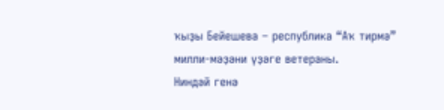ҡыҙы Бейешева – республика “Аҡ тирмә” милли-мәҙәни үҙәге ветераны.
Ниндәй генә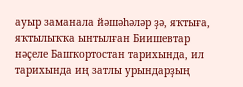ауыр заманала йәшәһәләр ҙә, яҡтыға, яҡтылыҡҡа ынтылған Биишевтар нәҫеле Башҡортостан тарихында, ил тарихында иң затлы урындарҙың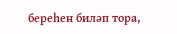береһен биләп тора,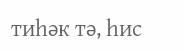тиһәк тә, һис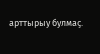арттырыу булмаҫ.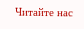Читайте нас